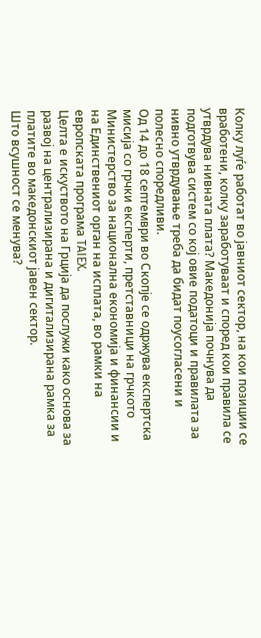Колку луѓе работат во јавниот сектор, на кои позиции се вработени, колку заработуваат и според кои правила се утврдува нивната плата? Македонија почнува да подготвува систем со кој овие податоци и правилата за нивно утврдување треба да бидат поусогласени и полесно споредливи.
Од 14 до 18 септември во Скопје се одржува експертска мисија со грчки експерти, претставници на грчкото Министерство за национална економија и финансии и на Единствениот орган на исплата, во рамки на европската програма TAIEX.
Целта е искуството на Грција да послужи како основа за развој на централизирана и дигитализирана рамка за платите во македонскиот јавен сектор.
Што всушност се менува?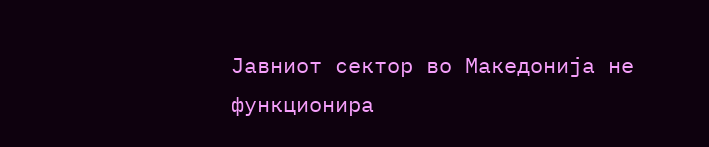Јавниот сектор во Македонија не функционира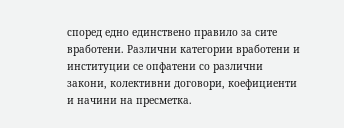според едно единствено правило за сите вработени. Различни категории вработени и институции се опфатени со различни закони, колективни договори, коефициенти и начини на пресметка.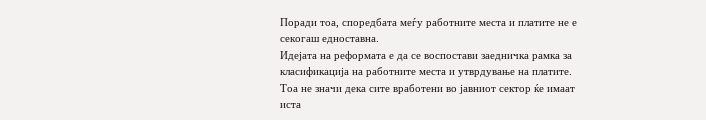Поради тоа, споредбата меѓу работните места и платите не е секогаш едноставна.
Идејата на реформата е да се воспостави заедничка рамка за класификација на работните места и утврдување на платите. Тоа не значи дека сите вработени во јавниот сектор ќе имаат иста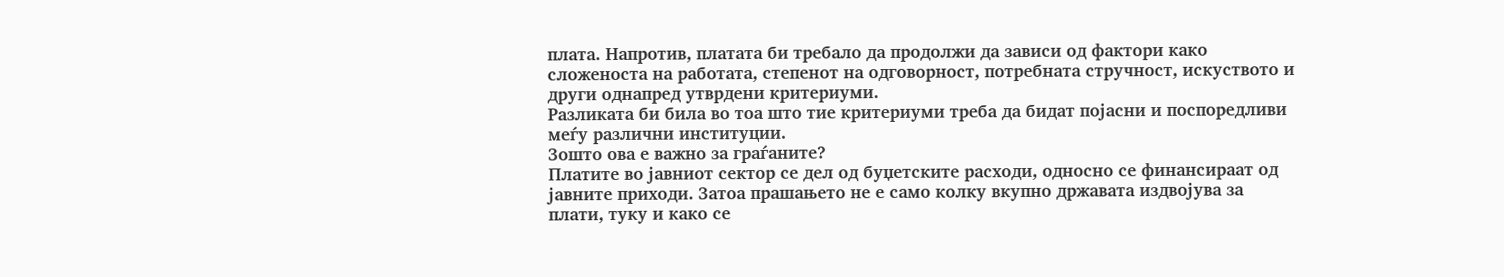плата. Напротив, платата би требало да продолжи да зависи од фактори како сложеноста на работата, степенот на одговорност, потребната стручност, искуството и други однапред утврдени критериуми.
Разликата би била во тоа што тие критериуми треба да бидат појасни и поспоредливи меѓу различни институции.
Зошто ова е важно за граѓаните?
Платите во јавниот сектор се дел од буџетските расходи, односно се финансираат од јавните приходи. Затоа прашањето не е само колку вкупно државата издвојува за плати, туку и како се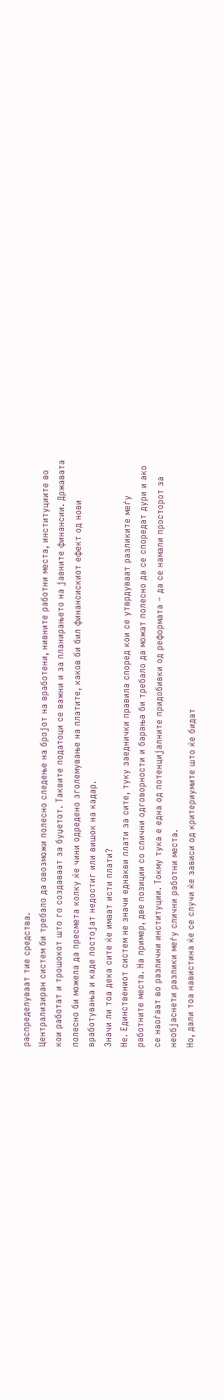распределуваат тие средства.
Централизиран систем би требало да овозможи полесно следење на бројот на вработени, нивните работни места, институциите во кои работат и трошокот што го создаваат за буџетот. Таквите податоци се важни и за планирањето на јавните финансии. Државата полесно би можела да пресмета колку ќе чини одредено зголемување на платите, каков би бил финансискиот ефект од нови вработувања и каде постојат недостиг или вишок на кадар.
Значи ли тоа дека сите ќе имаат исти плати?
Не. Единствениот систем не значи еднакви плати за сите, туку заеднички правила според кои се утврдуваат разликите меѓу работните места. На пример, две позиции со слични одговорности и барања би требало да можат полесно да се споредат дури и ако се наоѓаат во различни институции. Токму тука е една од потенцијалните придобивки од реформата – да се намали просторот за необјаснети разлики меѓу слични работни места.
Но, дали тоа навистина ќе се случи ќе зависи од критериумите што ќе бидат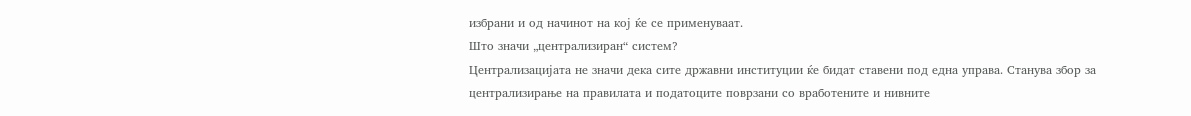избрани и од начинот на кој ќе се применуваат.
Што значи „централизиран“ систем?
Централизацијата не значи дека сите државни институции ќе бидат ставени под една управа. Станува збор за централизирање на правилата и податоците поврзани со вработените и нивните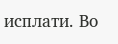исплати. Во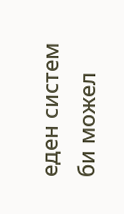еден систем би можел